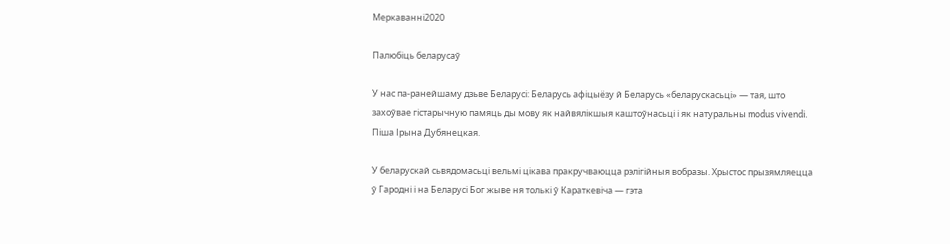Меркаванні2020

Палюбіць беларусаў

У нас па-ранейшаму дзьве Беларусі: Беларусь афіцыёзу й Беларусь «беларускасьці» — тая, што захоўвае гістарычную памяць ды мову як найвялікшыя каштоўнасьці і як натуральны modus vivendi. Піша Ірына Дубянецкая.

У беларускай сьвядомасьці вельмі цікава пракручваюцца рэлігійныя вобразы. Хрыстос прызямляецца ў Гародні і на Беларусі Бог жыве ня толькі ў Караткевіча — гэта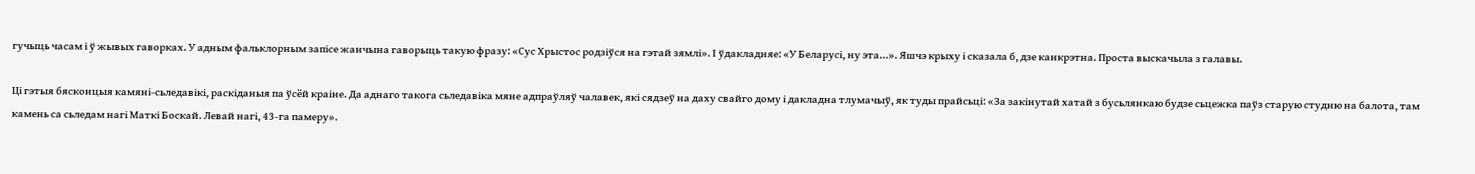гучыць часам і ў жывых гаворках. У адным фальклорным запісе жанчына гаворыць такую фразу: «Сус Хрыстос родзіўся на гэтай зямлі». І ўдакладняе: «У Беларусі, ну эта…». Яшчэ крыху і сказала б, дзе канкрэтна. Проста выскачыла з галавы.

Ці гэтыя бясконцыя камяні-сьледавікі, раскіданыя па ўсёй краіне. Да аднаго такога сьледавіка мяне адпраўляў чалавек, які сядзеў на даху свайго дому і дакладна тлумачыў, як туды прайсьці: «За закінутай хатай з бусьлянкаю будзе сьцежка паўз старую студню на балота, там камень са сьледам нагі Маткі Боскай. Левай нагі, 43-га памеру».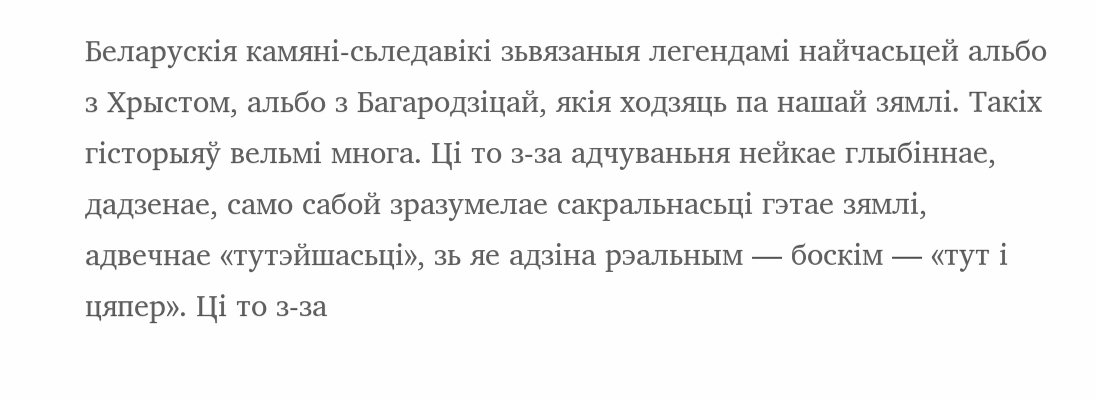Беларускія камяні-сьледавікі зьвязаныя легендамі найчасьцей альбо з Хрыстом, альбо з Багародзіцай, якія ходзяць па нашай зямлі. Такіх гісторыяў вельмі многа. Ці то з-за адчуваньня нейкае глыбіннае, дадзенае, само сабой зразумелае сакральнасьці гэтае зямлі, адвечнае «тутэйшасьці», зь яе адзіна рэальным — боскім — «тут і цяпер». Ці то з-за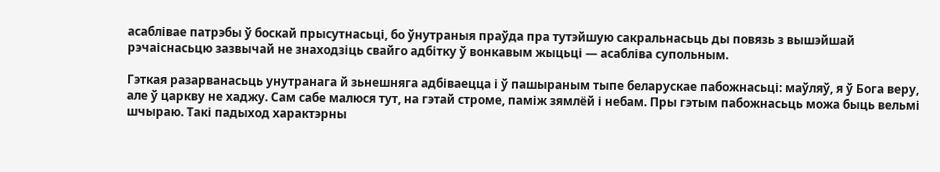асаблівае патрэбы ў боскай прысутнасьці, бо ўнутраныя праўда пра тутэйшую сакральнасьць ды повязь з вышэйшай рэчаіснасьцю зазвычай не знаходзіць свайго адбітку ў вонкавым жыцьці — асабліва супольным.

Гэткая разарванасьць унутранага й зьнешняга адбіваецца і ў пашыраным тыпе беларускае пабожнасьці: маўляў, я ў Бога веру, але ў царкву не хаджу. Сам сабе малюся тут, на гэтай строме, паміж зямлёй і небам. Пры гэтым пабожнасьць можа быць вельмі шчыраю. Такі падыход характэрны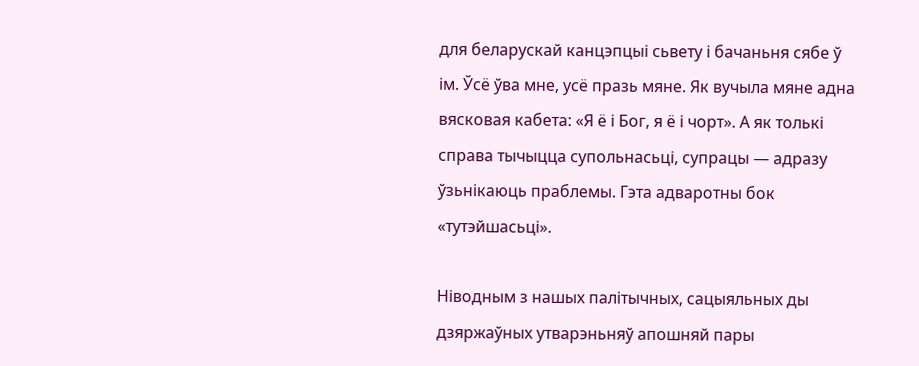для беларускай канцэпцыі сьвету і бачаньня сябе ў ім. Ўсё ўва мне, усё празь мяне. Як вучыла мяне адна вясковая кабета: «Я ё і Бог, я ё і чорт». А як толькі справа тычыцца супольнасьці, супрацы — адразу ўзьнікаюць праблемы. Гэта адваротны бок «тутэйшасьці».

Ніводным з нашых палітычных, сацыяльных ды дзяржаўных утварэньняў апошняй пары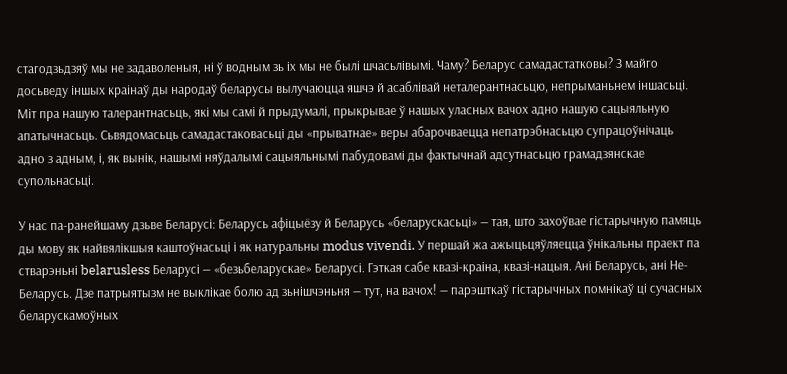стагодзьдзяў мы не задаволеныя, ні ў водным зь іх мы не былі шчасьлівымі. Чаму? Беларус самадастатковы? З майго досьведу іншых краінаў ды народаў беларусы вылучаюцца яшчэ й асаблівай неталерантнасьцю, непрыманьнем іншасьці. Міт пра нашую талерантнасьць, які мы самі й прыдумалі, прыкрывае ў нашых уласных вачох адно нашую сацыяльную апатычнасьць. Сьвядомасьць самадастаковасьці ды «прыватнае» веры абарочваецца непатрэбнасьцю супрацоўнічаць адно з адным, і, як вынік, нашымі няўдалымі сацыяльнымі пабудовамі ды фактычнай адсутнасьцю грамадзянскае супольнасьці.

У нас па-ранейшаму дзьве Беларусі: Беларусь афіцыёзу й Беларусь «беларускасьці» — тая, што захоўвае гістарычную памяць ды мову як найвялікшыя каштоўнасьці і як натуральны modus vivendi. У першай жа ажыцьцяўляецца ўнікальны праект па стварэньні belarusless Беларусі — «безьбеларускае» Беларусі. Гэткая сабе квазі-краіна, квазі-нацыя. Ані Беларусь, ані Не-Беларусь. Дзе патрыятызм не выклікае болю ад зьнішчэньня — тут, на вачох! — парэшткаў гістарычных помнікаў ці сучасных беларускамоўных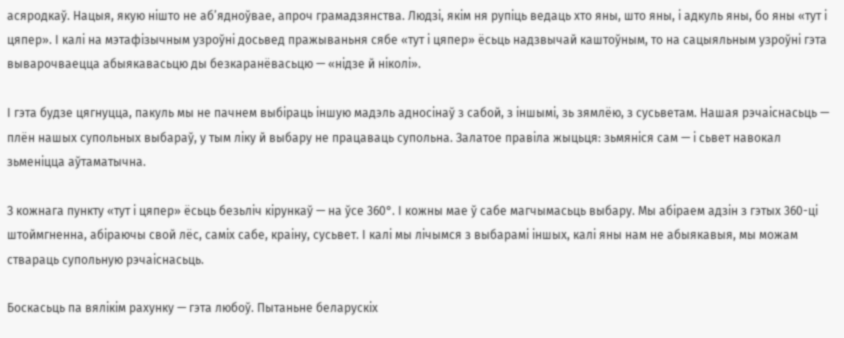асяродкаў. Нацыя, якую нішто не аб’ядноўвае, апроч грамадзянства. Людзі, якім ня рупіць ведаць хто яны, што яны, і адкуль яны, бо яны «тут і цяпер». І калі на мэтафізычным узроўні досьвед пражываньня сябе «тут і цяпер» ёсьць надзвычай каштоўным, то на сацыяльным узроўні гэта выварочваецца абыякавасьцю ды безкаранёвасьцю — «нідзе й ніколі».

І гэта будзе цягнуцца, пакуль мы не пачнем выбіраць іншую мадэль адносінаў з сабой, з іншымі, зь зямлёю, з сусьветам. Нашая рэчаіснасьць — плён нашых супольных выбараў, у тым ліку й выбару не працаваць супольна. Залатое правіла жыцьця: зьмяніся сам — і сьвет навокал зьменіцца аўтаматычна.

З кожнага пункту «тут і цяпер» ёсьць безьліч кірункаў — на ўсе 360°. І кожны мае ў сабе магчымасьць выбару. Мы абіраем адзін з гэтых 360-ці штоймгненна, абіраючы свой лёс, саміх сабе, краіну, сусьвет. І калі мы лічымся з выбарамі іншых, калі яны нам не абыякавыя, мы можам ствараць супольную рэчаіснасьць.

Боскасьць па вялікім рахунку — гэта любоў. Пытаньне беларускіх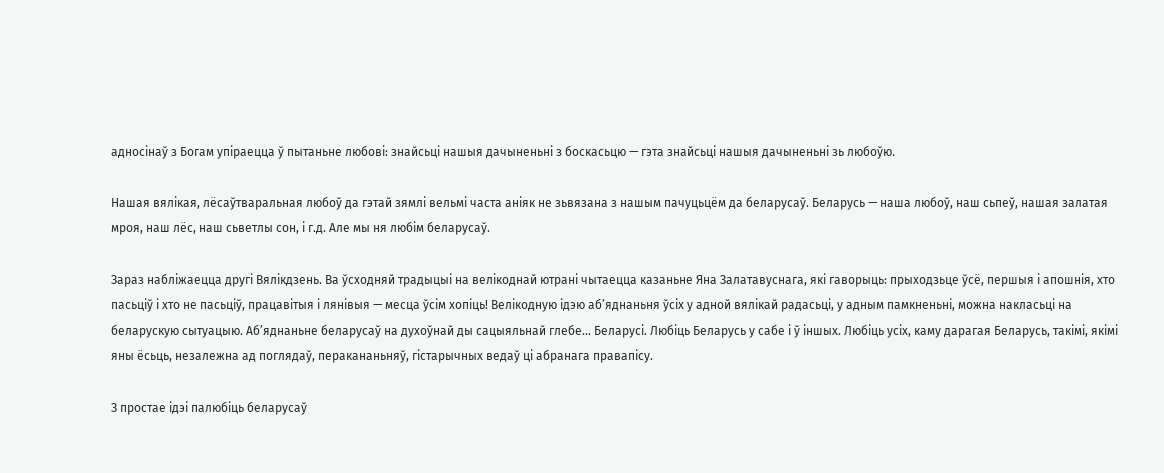адносінаў з Богам упіраецца ў пытаньне любові: знайсьці нашыя дачыненьні з боскасьцю — гэта знайсьці нашыя дачыненьні зь любоўю.

Нашая вялікая, лёсаўтваральная любоў да гэтай зямлі вельмі часта аніяк не зьвязана з нашым пачуцьцём да беларусаў. Беларусь — наша любоў, наш сьпеў, нашая залатая мроя, наш лёс, наш сьветлы сон, і г.д. Але мы ня любім беларусаў.

Зараз набліжаецца другі Вялікдзень. Ва ўсходняй традыцыі на велікоднай ютрані чытаецца казаньне Яна Залатавуснага, які гаворыць: прыходзьце ўсё, першыя і апошнія, хто пасьціў і хто не пасьціў, працавітыя і лянівыя — месца ўсім хопіць! Велікодную ідэю аб’яднаньня ўсіх у адной вялікай радасьці, у адным памкненьні, можна накласьці на беларускую сытуацыю. Аб’яднаньне беларусаў на духоўнай ды сацыяльнай глебе… Беларусі. Любіць Беларусь у сабе і ў іншых. Любіць усіх, каму дарагая Беларусь, такімі, якімі яны ёсьць, незалежна ад поглядаў, перакананьняў, гістарычных ведаў ці абранага правапісу.

З простае ідэі палюбіць беларусаў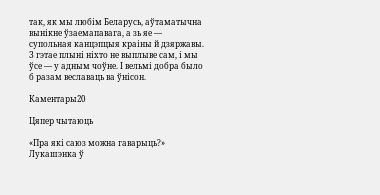так, як мы любім Беларусь, аўтаматычна вынікне ўзаемапавага, а зь яе — супольная канцэпцыя краіны й дзяржавы. З гэтае плыні ніхто не выплыве сам, і мы ўсе — у адным чоўне. І вельмі добра было б разам веславаць ва ўнісон.

Каментары20

Цяпер чытаюць

«Пра які саюз можна гаварыць?» Лукашэнка ў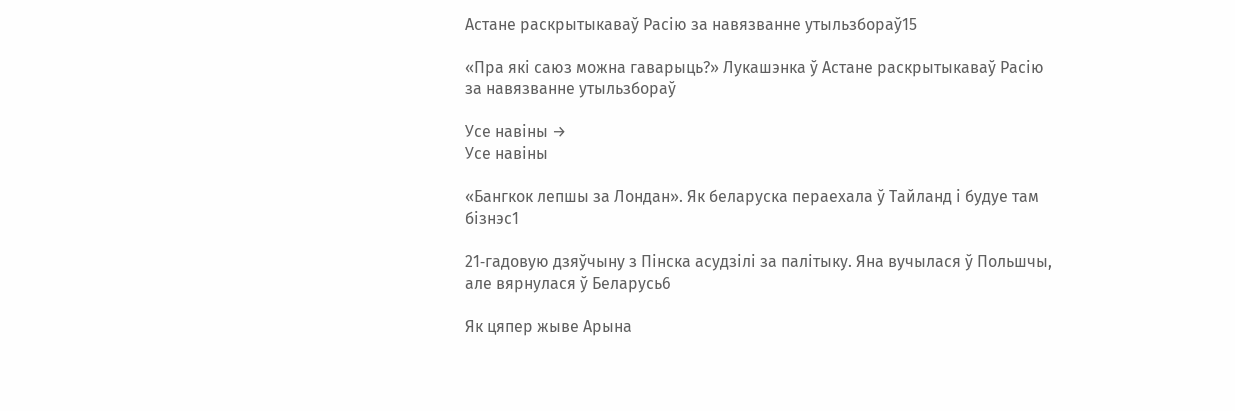Астане раскрытыкаваў Расію за навязванне утыльзбораў15

«Пра які саюз можна гаварыць?» Лукашэнка ў Астане раскрытыкаваў Расію за навязванне утыльзбораў

Усе навіны →
Усе навіны

«Бангкок лепшы за Лондан». Як беларуска пераехала ў Тайланд і будуе там бізнэс1

21‑гадовую дзяўчыну з Пінска асудзілі за палітыку. Яна вучылася ў Польшчы, але вярнулася ў Беларусь6

Як цяпер жыве Арына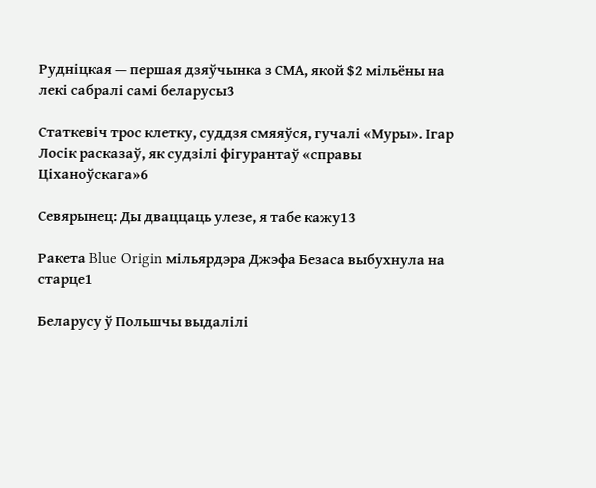Рудніцкая — першая дзяўчынка з СМА, якой $2 мільёны на лекі сабралі самі беларусы3

Статкевіч трос клетку, суддзя смяяўся, гучалі «Муры». Ігар Лосік расказаў, як судзілі фігурантаў «справы Ціханоўскага»6

Севярынец: Ды дваццаць улезе, я табе кажу13

Ракета Blue Origin мільярдэра Джэфа Безаса выбухнула на старце1

Беларусу ў Польшчы выдалілі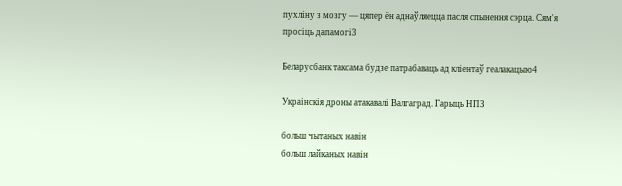пухліну з мозгу — цяпер ён аднаўляецца пасля спынення сэрца. Сям'я просіць дапамогі3

Беларусбанк таксама будзе патрабаваць ад кліентаў геалакацыю4

Украінскія дроны атакавалі Валгаград. Гарыць НПЗ

больш чытаных навін
больш лайканых навін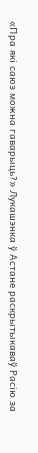«Пра які саюз можна гаварыць?» Лукашэнка ў Астане раскрытыкаваў Расію за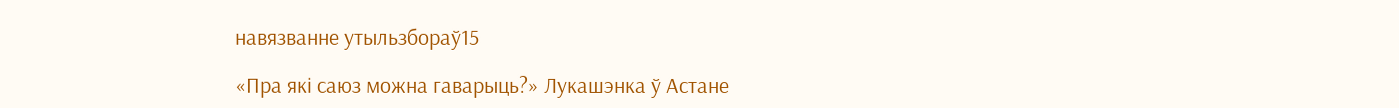навязванне утыльзбораў15

«Пра які саюз можна гаварыць?» Лукашэнка ў Астане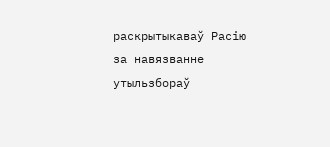раскрытыкаваў Расію за навязванне утыльзбораў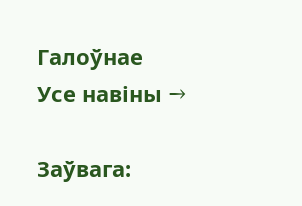Галоўнае
Усе навіны →

Заўвага: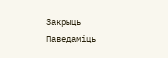Закрыць Паведаміць